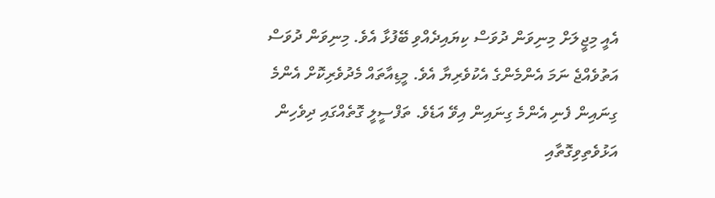އެއީ މިޖީލަށް މިނިވަން ދުވަސް ކިޔައިދެއްވި ބޭފުޅާ އެވެ. މިނިވަން ދުވަސް އަތުވެއްޖެ ނަމަ އެންމެންގެ އެކުވެރިޔާ އެވެ. މީޑިއާތައް މެދުވެރިކޮށް އެންމެ ގިނައިން ފެނި އެންމެ ގިނައިން އިވޭ އަޑެވެ. ތަފްސީލީ ގޮތެއްގައި ދިވެހިން އަޅުވެތިވިގޮތާއި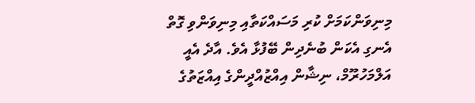މިނިވަންކަމަށް ކުރި މަސައްކަތާއި މިނިވަންވި ގޮތް އެނގި އެކަން ބުނެދިން ބޭފުޅާ އެވެ. އާދެ އެއީ އަލްމަހުރޫމް، ނިޝާން އިއްޒުއްދީންގެ އިއްޒަތުގެ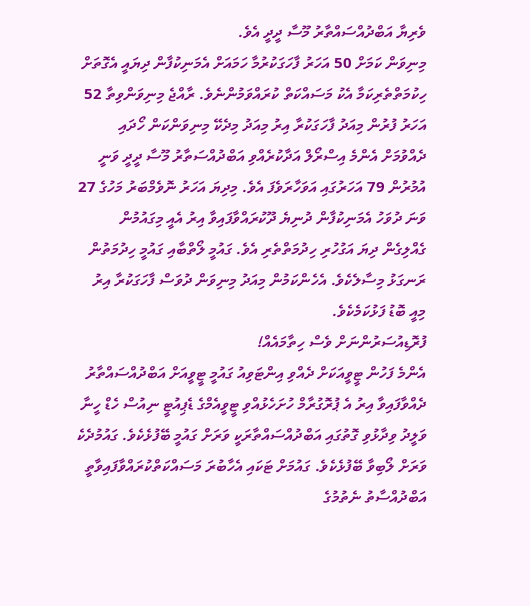ވެރިޔާ އަބްދުއްސައްތާރު މޫސާ ދީދީ އެވެ.
މިނިވަން ކަމަށް 50 އަހަރު ފާހަގަކުރުމާ ހަމައަށް އެމަނިކުފާން ދިޔައީ އެގޮތަށް ހިކުމަތްތެރިކަމާ އެކު މަސައްކަތް ކުރައްވަމުންނެވެ. ރާއްޖެ މިނިވަންވިތާ 52 އަހަރު ފުރުން މިއަދު ފާހަގަކުރާ އިރު މިއަދު މިދެކޭ މިނިވަންކަން ހޯދައި ދެއްވުމަށް އެންމެ އިސްރޯލް އަދާކުރެއްވި އަބްދުއްސަތާރު މޫސާ ދީދީ ވަނީ އުމުރުން 79 އަހަރުގައި އަވަހާރަވެފަ އެވެ. މިދިޔަ އަހަރު ނޮވެމްބަރު މަހުގެ 27 ވަނަ ދުވަހު އެމަނިކުފާން ދުނިޔެ ދޫކުރައްވާފައިވާ އިރު އެއީ މިގައުމުން ގެއްލިގެން ދިޔަ އަގުހުރި ހިދުމަތްތެރި އެވެ. ގައުމީ ލޯތްބާއި ގައުމީ ހިދުމަތުން ރަނގަޅު މިސާލެކެވެ. އެހެންކަމުން މިއަދު މިނިވަން ދުވަސް ފާހަގަކުރާ އިރު މިއީ ބޮޑު ފަޅުކަމެކެވެ.
ފުރޮޑިއުސަރުންނަށް ވެސް ހިތާމައެއް!
އެންމެ ފަހުން ޓީވީއަކަށް ދެއްވި އިންޓަވިއު ގައުމީ ޓީވީއަށް އަބްދުއްސައްތާރު ދެއްވާފައިވާ އިރު އެ ޕުރޮގުރާމް ހުށަހެޅުއްވި ޓީވީއެމްގެ ޑެޕިއުޓީ ނިއުސް ހެޑް ހީނާ ވަލީދު ވިދާޅުވި ގޮތުގައި އަބްދުއްސައްތާރަކީ ވަރަށް ގައުމީ ބޭފުޅެކެވެ. ގައުމުދެކެ ވަރަށް ލޯބިވާ ބޭފުޅެކެވެ. ގައުމަށް ޓަކައި އެހާބުރަ މަސައްކަތްކުރައްވާފައިވާތީ އަބްދުއްސާތު ނެތުމުގެ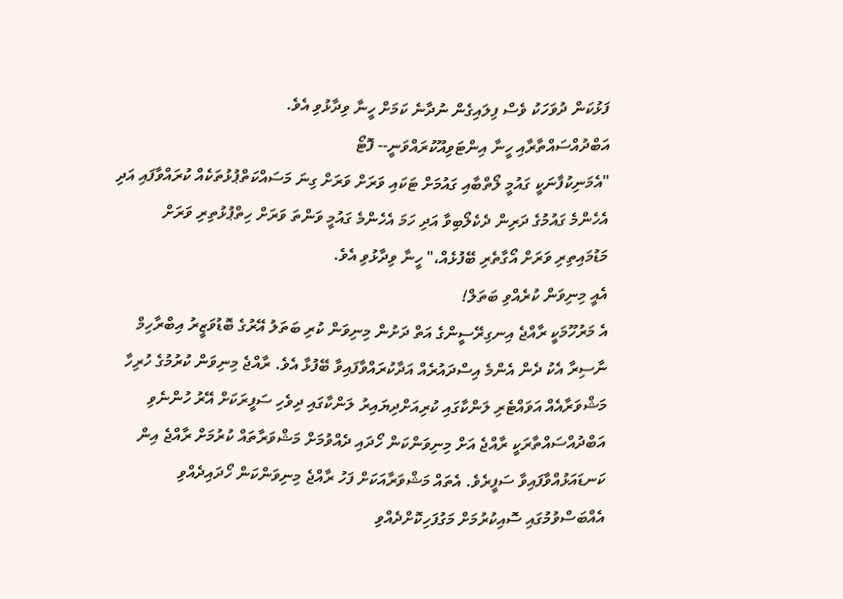ފަޅުކަން ދުވަހަކު ވެސް ފިލައިގެން ނުދާނެ ކަމަށް ހީނާ ވިދާޅުވި އެވެ.
އަބްދުއްސައްތާރާއި ހީނާ އިންޓަވިއޫކުރައްވަނީ-- ފޮޓޯ
"އެމަނިކުފާނަކީ ގައުމީ ލޯތްބާއި ގައުމަށް ޓަކައި ވަރަށް ވަރަށް ގިނަ މަސައްކަތްޕުޅުތަކެއް ކުރައްވާފައި އަދި އެހެންމެ ގައުމުގެ ދަރިން ދެކެލޯބިވާ އަދި ހަމަ އެހެންމެ ގައުމީ ވަންތަ ވަރަށް ހިތްޕުޅުތިރި ވަރަށް މަޑުމައިތިރި ވަރަށް އޯގާތެރި ބޭފުޅެއް،" ހީނާ ވިދާޅުވި އެވެ.
އެއީ މިނިވަން ކުރެއްވި ބަތަލް!
އެ މަރުހޫމަކީ ރާއްޖެ އިނގިރޭސީންގެ އަތް ދަށުން މިނިވަން ކުރި ބަތަލު އޭރުގެ ބޮޑުވަޒީރު އިބްރާހިމް ނާސިރާ އެކު ދެން އެންމެ އިސްދައުރެއް އަދާކުރައްވާފައިވާ ބޭފުޅާ އެވެ. ރާއްޖެ މިނިވަން ކުރުމުގެ ހުރިހާ މަޝްވަރާއެއް އަވައްޓެރި ލަންކާގައި ކުރިއަށްދިޔައިރު ލަންކާގައި ދިވެހި ސަފީރަކަށް އޭރު ހުންނެވި އަބްދުއްސައްތާރަކީ ރާއްޖެ އަށް މިނިވަންކަން ހޯދައި ދެއްވުމަށް މަޝްވަރާތައް ކުރުމަށް ރާއްޖެ އިން ކަނޑައަޅުއްވާފައިވާ ސަފީރެވެ. އެތައް މަޝްވަރާއަކަށް ފަހު ރާއްޖެ މިނިވަންކަން ހޯދައިދެއްވި އެއްބަސްވުމުގައި ސޮއިކުރުމަށް މަގުފަހިކޮށްދެއްވި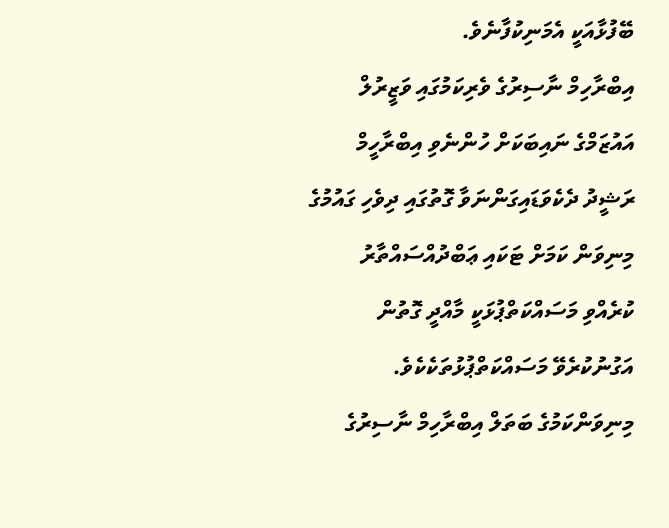ބޭފުޅާއަކީ އެމަނިކުފާނެވެ.
އިބްރާހިމް ނާސިރުގެ ވެރިކަމުގައި ވަޒީރުލް އައުޒަމްގެ ނައިބަކަށް ހުންނެވި އިބްރާހީމް ރަޝީދު ދެކެވަޑައިގަންނަވާ ގޮތުގައި ދިވެހި ގައުމުގެ މިނިވަން ކަމަށް ޓަކައި ޢަބްދުއްސައްތާރު ކުރެއްވި މަސައްކަތްޕުޅަކީ މާއްދީ ގޮތުން އަގުނުކުރެވޭ މަސައްކަތްޕުޅުތަކެކެވެ.
މިނިވަންކަމުގެ ބަތަލް އިބްރާހިމް ނާސިރުގެ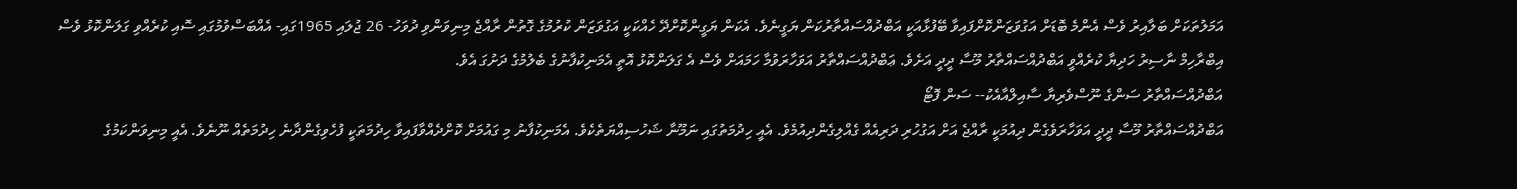އަމަލުތަކަށް ބަލާއިރު ވެސް އެންމެ ބޮޑަށް އަގުވަޒަންކޮށްފައިވާ ބޭފުޅާއަކީ އަބްދުއްސައްތާރުކަން ޔަގީނެވެ. އެކަން ޔަގީންކޮށްދޭ ހެއްކަކީ އަގުވަޒަން ކުރުމުގެ ގޮތުން ރާއްޖެ މިނިވަންވި ދުވަހު- 26 ޖުލައި 1965ގައި- އެއްބަސްވުމުގައި ސޮއި ކުރެއްވި ގަލަންކޮޅު ވެސް އިބްރާހިމް ނާސިރު ހަދިޔާ ކުރެއްވީ އަބްދުއްސައްތާރު މޫސާ ދީދީ އަށެވެ. ޢަބްދުއްސައްތާރު އަވަހާރަވުމާ ހަމައަށް ވެސް އެ ގަލަންކޮޅު އޮތީ އެމަނިކުފާނުގެ ބެލުމުގެ ދަށުގަ އެވެ.
އަބްދުއްސައްތާރު ސަންގެ ނޫސްވެރިޔާ ސާއިލްއާއެކު-- ސަން ފޮޓޯ
އަބްދުއްސައްތާރު މޫސާ ދީދީ އަވަހާރަވެގެން ދިއުމަކީ ރާއްޖެ އަށް އަގުހުރި ދަރިއެއް ގެއްލިގެންދިއުމެވެ. އެއީ ހިދުމަތުގައި ނަމޫނާ ޝަހުސިއްޔަތެކެވެ. އެމަނިކުފާނު މި ގައުމަށް ކޮށްދެއްވާފައިވާ ހިދުމަތަކީ ފުހެވިގެންދާނެ ހިދުމަތެއް ނޫނެވެ. އެއީ މިނިވަންކަމުގެ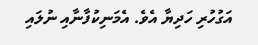އަގުހުރި ހަދިޔާ އެވެ. އެމަނިކުފާނާއި ނުލައި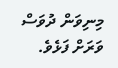މިނިވަން ދުވަސް ވަރަށް ފަޅެވެ.